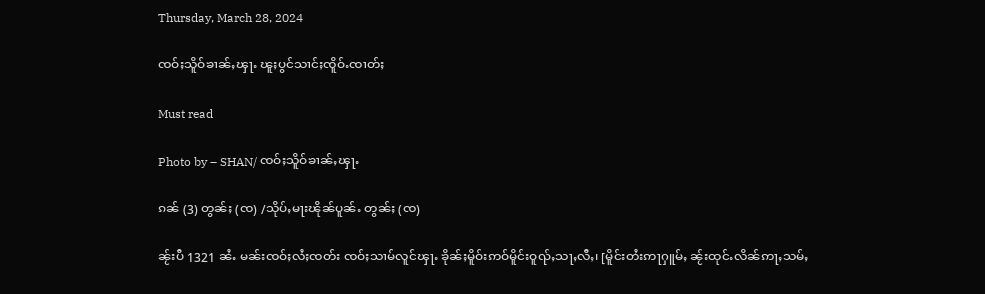Thursday, March 28, 2024

ၸဝ်ႈသိူဝ်ၶၢၼ်ႇၾႃႉ ၽူႈပွင်သၢင်ႈၸိူဝ်ႉၸၢတ်ႈ

Must read

Photo by – SHAN/ ၸဝ်ႈသိူဝ်ၶၢၼ်ႇၾႃႉ

ၵၼ် (3) တွၼ်ႈ (ၸ) /သိုပ်ႇမႃးၽိုၼ်ပူၼ်ႉ တွၼ်ႈ (ၸ)

ၼႂ်းပီ 1321 ၼႆႉ မၼ်းၸဝ်ႈလႆႈၸတ်း ၸဝ်ႈသၢမ်လူင်ၾႃႉ ၶိုၼ်ႈမိူဝ်းဢဝ်မိူင်းဝူၺ်ႇသႃႇလီႇ၊ [မိူင်းတႆးဢႃႁူမ်ႇ ၼႂ်းထုင်ႉလိၼ်ဢႃႇသမ်ႇ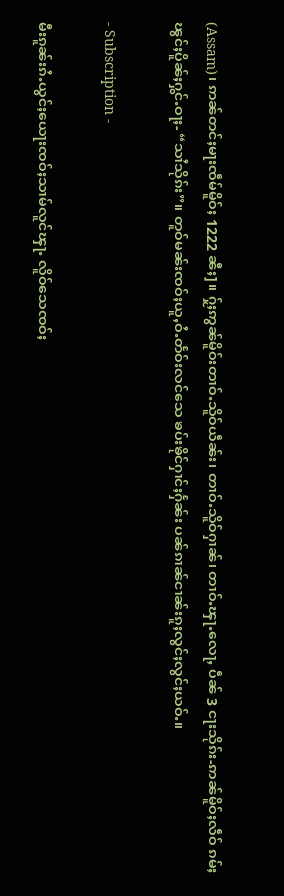(Assam)၊ ဢၼ်တင်ႈမႃးၸဵမ်မိူဝ်ႈ 1222 ၼီႈ]။ ႁႂ်ႈဢွၼ်မိူဝ်းတၢဝ်ႉသိူဝ်ယဵၼ်း၊ တၢဝ်ႉသိူဝ်ႁၢၼ်၊ တၢဝ်ႉၾႃႉလေႃႇ ပဵၼ် 3 ငႃးသိုၵ်း-ဢၼ်မိူဝ်ႈလဵဝ် ၵမ်ႈၽွင်ႈပိူၼ်ႈႁွင်ႉဝႃႈ- “သၢႆသိုၵ်း”။ တူဝ်မၼ်းၸဝ်ႈယူႇဝႆႉတႅဝ်းလင်သေ ၶပ်းၶိုင်ႁၢင်ႈႁႅၼ်း ပၼ်ၵၢၼ်ငၢၼ်းၵူႈလွင်ႈလွင်ႈယဝ်ႉ။

- Subscription -

မီးၵူၼ်းၵႆႉယွင်ႈယေႃးၸဝ်ႈသၢမ်လူင်ၾႃႉ လိူဝ်သေၸဝ်ႈ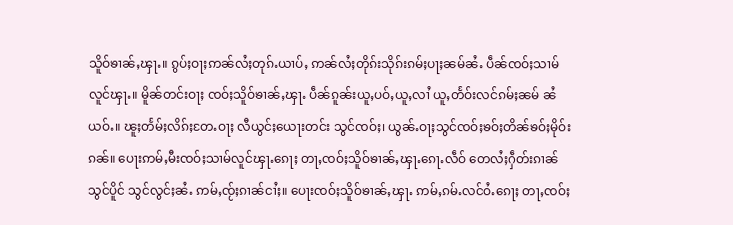သိူဝ်ၶၢၼ်ႇၾႃႉ။ ၵွပ်ႈဝႃႈဢၼ်လႆႈတုၵ်ႉယၢပ်ႇ ဢၼ်လႆႈတိုၵ်းသိုၵ်းၵမ်ႈပႃႈၼမ်ၼႆႉ ပဵၼ်ၸဝ်ႈသၢမ်လူင်ၾႃႉ။ မိူၼ်တင်းဝႃႈ ၸဝ်ႈသိူဝ်ၶၢၼ်ႇၾႃႉ ပဵၼ်ၵူၼ်းယူႇပဝ်ႇယူႇလၢႆ ယူႇတႅဝ်းလင်ၵမ်ႈၼမ် ၼႆယဝ်ႉ။ ၽူႈတႅမ်ႈလိၵ်ႈတႄႉဝႃႈ လီယွင်ႈယေႃးတင်း သွင်ၸဝ်ႈ၊ ယွၼ်ႉဝႃႈသွင်ၸဝ်ႈၶဝ်ႈတိၼ်ၶဝ်ႈမိုဝ်းၵၼ်။ ပေႃးဢမ်ႇမီးၸဝ်ႈသၢမ်လူင်ၾႃႉၵေႃႈ တႃႇၸဝ်ႈသိူဝ်ၶၢၼ်ႇၾႃႉၵေႃႉလဵဝ် တေလႆႈႁဵတ်းၵၢၼ်သွင်ပိူင် သွင်လွင်ႈၼႆႉ ဢမ်ႇၸႂ်ႈၵၢၼ်ငၢႆႈ။ ပေႃးၸဝ်ႈသိူဝ်ၶၢၼ်ႇၾႃႉ ဢမ်ႇၵမ်ႉလင်ဝႆႉၵေႃႈ တႃႇၸဝ်ႈ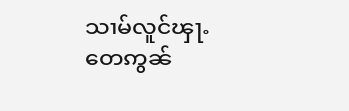သၢမ်လူင်ၾႃႉ တေဢွၼ်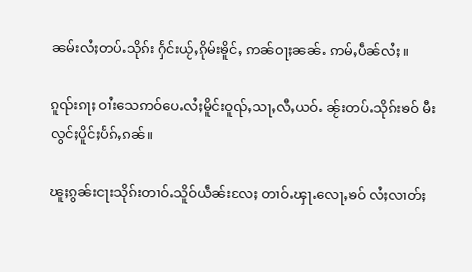ၼမ်းလႆႈတပ်ႉသိုၵ်း ႁႅင်းယႂ်ႇၵိုမ်းၶိူင်ႇ ဢၼ်ဝႃႈၼၼ်ႉ ဢမ်ႇပဵၼ်လႆႈ။

ၵူၺ်းၵႃႈ ဝၢႆးသေဢဝ်ပေႉလႆႈမိူင်းဝူၺ်ႇသႃႇလီႇယဝ်ႉ ၼႂ်းတပ်ႉသိုၵ်းၶဝ် မီးလွင်ႈပိူင်ႈပႅၵ်ႇၵၼ်။

ၽူႈၵွၼ်းငႃးသိုၵ်းတၢဝ်ႉသိူဝ်ယဵၼ်းလႄႈ တၢဝ်ႉၾႃႉလေႃႇၶဝ် လႆႈလၢတ်ႈ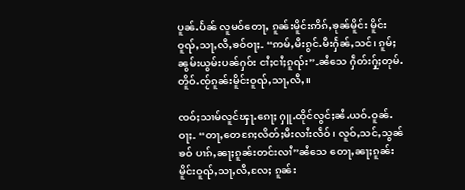ပူၼ်ႉပႅၼ် လူမဝ်တေႃႇ ၵူၼ်းမိူင်းဢိၵ်ႇၶုၼ်မိူင်း မိူင်းဝူၺ်ႇသႃႇလီႇၶဝ်ဝႃႈ- “ဢမ်ႇမီးၵွင်ႉမီးႁႅၼ်ႇသင်၊ ၵူမ်ႈၼွမ်းယွမ်းပၼ်ႁဝ်း ငၢႆႈငၢႆႈၵူၺ်း”-ၼႆသေ ႁဵတ်းႁႂ်ႈတုမ်ႉတိူဝ်ႉၸႂ်ၵူၼ်းမိူင်းဝူၺ်ႇသႃႇလီႇ။

ၸဝ်ႈသၢမ်လူင်ၾႃႉၵေႃႈ ႁူႉထိုင်လွင်ႈၼႆႉယဝ်ႉဝူၼ်ႉဝႃႈ- “တႃႇတေၵႄႈလိတ်ႈမီးလၢႆးလဵဝ်၊ လူဝ်ႇသင်ႇသွၼ်ၶဝ် ပၢၵ်ႇၼႃႈၵူၼ်းတင်းလၢႆ”ၼႆသေ တေႃႇၼႃႈၵူၼ်းမိူင်းဝူၺ်ႇသႃႇလီႇလႄႈ ၵူၼ်း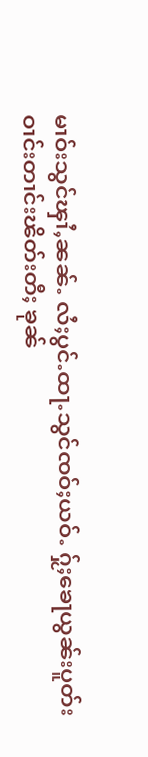မၢဝ်းသွင်ၾၢႆႇၼၼ်ႉ လႆႈပွင်ႉထႃႉသွင်ၸဝ်ႈယဝ်ႉ ႁႂ်ႈၶေႃယွၼ်းပူတ်းဝၢင်းတၢင်းၽိတ်းတီႈ ၶုၼ်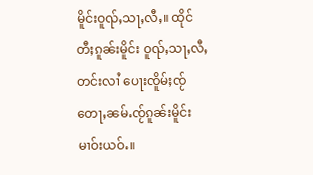မိူင်းဝူၺ်ႇသႃႇလီႇ။ ထိုင်တီႈၵူၼ်းမိူင်း ဝူၺ်ႇသႃႇလီႇတင်းလၢႆ ပေႃးၸိူမ်ႈၸႂ်တေႃႇၼမ်ႉၸႂ်ၵူၼ်းမိူင်းမၢဝ်းယဝ်ႉ။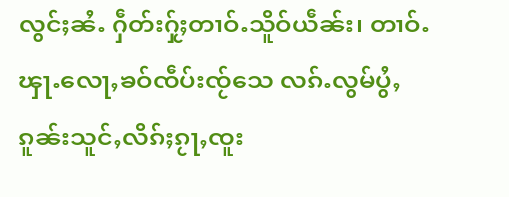လွင်ႈၼႆႉ ႁဵတ်းႁႂ်ႈတၢဝ်ႉသိူဝ်ယဵၼ်း၊ တၢဝ်ႉၾႃႉလေႃႇၶဝ်ၸဵပ်းၸႂ်သေ လၵ်ႉလွမ်ပွႆႇၵူၼ်းသူင်ႇလိၵ်ႈၵႂႃႇၸူး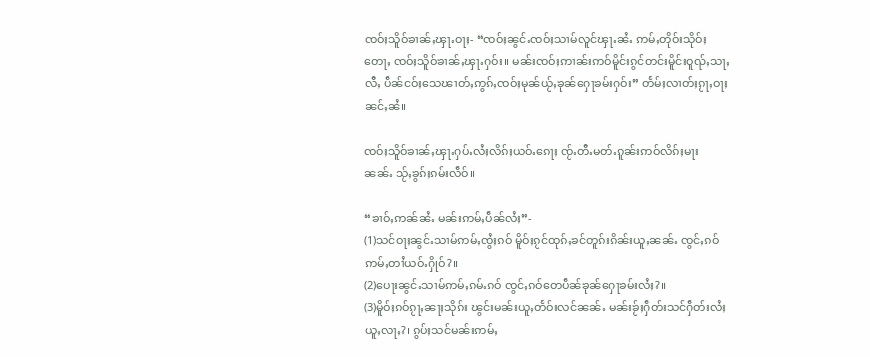ၸဝ်ႈသိူဝ်ၶၢၼ်ႇၾႃႉဝႃႈ- “ၸဝ်ႈၼွင်ႉၸဝ်ႈသၢမ်လူင်ၾႃႉၼႆႉ ဢမ်ႇတိုဝ်းသိုဝ်ႈတေႃႇ ၸဝ်ႈသိူဝ်ၶၢၼ်ႇၾႃႉႁဝ်း။ မၼ်းၸဝ်ႈဢၢၼ်းဢဝ်မိူင်းၵွင်တင်းမိူင်းဝူၺ်ႇသႃႇလီႇ ပဵၼ်ငဝ်ႈသေၽၢတ်ႇဢွၵ်ႇၸဝ်ႈမုၼ်ယႂ်ႇၶုၼ်ႁေႃၶမ်းႁဝ်း” တႅမ်ႈလၢတ်ႈၵႂႃႇဝႃႈၼင်ႇၼႆ။

ၸဝ်ႈသိူဝ်ၶၢၼ်ႇၾႃႉႁပ်ႉလႆႈလိၵ်ႈယဝ်ႉၵေႃႈ ၸႂ်ႉတီႉမတ်ႉၵူၼ်းဢဝ်လိၵ်ႈမႃးၼၼ်ႉ သႂ်ႇၶွၵ်ႈၵမ်းလဵဝ်။

“ၶၢဝ်ႇဢၼ်ၼႆႉ မၼ်းဢမ်ႇပဵၼ်လႆႈ”-
(1)သင်ဝႃႈၼွင်ႉသၢမ်ဢမ်ႇၸွႆႈၵဝ် မိူဝ်ႈၵႂင်ထုၵ်ႇၶင်တူၵ်းၵိၼ်းယူႇၼၼ်ႉ ၸွင်ႇၵဝ်ဢမ်ႇတၢႆယဝ်ႉႁိုဝ်?။
(2)ပေႃးၼွင်ႉသၢမ်ဢမ်ႇၵမ်ႉၵဝ် ၸွင်ႇၵဝ်တေပဵၼ်ၶုၼ်ႁေႃၶမ်းလႆႈ?။
(3)မိူဝ်ႈၵဝ်ၵႂႃႇၼႃႈသိုၵ်း ၽွင်းမၼ်းယူႇတႅဝ်းလင်ၼၼ်ႉ မၼ်းၶႂ်ႈႁဵတ်းသင်ႁဵတ်းလႆႈယူႇလႃႇ?၊ ၵွပ်ႈသင်မၼ်းဢမ်ႇ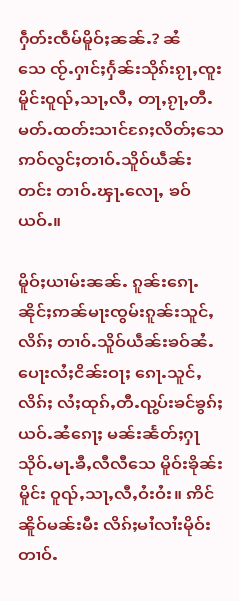ႁဵတ်းၸဵမ်မိူဝ်ႈၼၼ်ႉ? ၼႆသေ ၸႂ်ႉႁၢင်ႈႁႅၼ်းသိုၵ်းၵႂႃႇၸူးမိူင်းဝူၺ်ႇသႃႇလီႇ တႃႇၵႂႃႇတီႉမတ်ႉထတ်းသၢင်ၵႄႈလိတ်ႈသေ ဢဝ်လွင်ႈတၢဝ်ႉသိူဝ်ယဵၼ်း တင်း တၢဝ်ႉၾႃႉလေႃႇ ၶဝ်ယဝ်ႉ။

မိူဝ်ႈယၢမ်းၼၼ်ႉ ၵူၼ်းၵေႃႉၼိုင်ႈဢၼ်မႃးၸွမ်းၵူၼ်းသူင်ႇလိၵ်ႈ တၢဝ်ႉသိူဝ်ယဵၼ်းၶဝ်ၼႆႉ ပေႃးလႆႈငိၼ်းဝႃႈ ၵေႃႉသူင်ႇလိၵ်ႈ လႆႈထုၵ်ႇတီႉၺွပ်းၶင်ၶွၵ်ႈယဝ်ႉၼႆၵေႃႈ မၼ်းၼႅတ်ႈႁႃသိုဝ်ႉမႃႉၶီႇလီလီသေ မိူဝ်းၶိုၼ်းမိူင်း ဝူၺ်ႇသႃႇလီႇဝႆးဝႆး။ ဢိင်ၼိူဝ်မၼ်းမီး လိၵ်ႈမၢႆလၢႆးမိုဝ်းတၢဝ်ႉ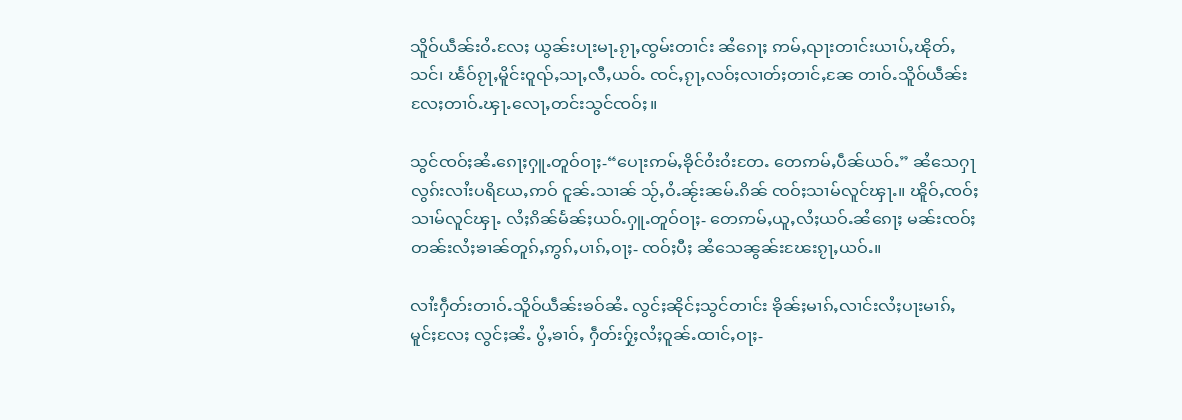သိူဝ်ယဵၼ်းဝႆႉလႄႈ ယွၼ်းပႃးမႃႉၵႂႃႇၸွမ်းတၢင်း ၼႆၵေႃႈ ဢမ်ႇၺႃးတၢင်းယၢပ်ႇၽိုတ်ႇသင်၊ ၽႅဝ်ၵႂႃႇမိူင်းဝူၺ်ႇသႃႇလီႇယဝ်ႉ ၸင်ႇၵႂႃႇလဝ်ႈလၢတ်ႈတၢင်ႇၼႄ တၢဝ်ႉသိူဝ်ယဵၼ်းလႄႈတၢဝ်ႉၾႃႉလေႃႇတင်းသွင်ၸဝ်ႈ။

သွင်ၸဝ်ႈၼႆႉၵေႃႈႁူႉတူဝ်ဝႃႈ-“ပေႃးဢမ်ႇၶိုင်ဝႆးဝႆးတႄႉ တေဢမ်ႇပဵၼ်ယဝ်ႉ” ၼႆသေႁႃလွၵ်းလၢႆးပရိယႄႇဢဝ် ငူၼ်ႉသၢၼ် သႂ်ႇဝႆႉၼႂ်းၼမ်ႉၵိၼ် ၸဝ်ႈသၢမ်လူင်ၾႃႉ။ ၽိူဝ်ႇၸဝ်ႈသၢမ်လူင်ၾႃႉ လႆႈၵိၼ်မႅၼ်ႈယဝ်ႉႁူႉတူဝ်ဝႃႈ- တေဢမ်ႇယူႇလႆႈယဝ်ႉၼႆၵေႃႈ မၼ်းၸဝ်ႈတၼ်းလႆႈၶၢၼ်တူၵ်ႇဢွၵ်ႇပၢၵ်ႇဝႃႈ- ၸဝ်ႈပီႈ ၼႆသေၼွၼ်းၽႄးၵႂႃႇယဝ်ႉ။

လၢႆးႁဵတ်းတၢဝ်ႉသိူဝ်ယဵၼ်းၶဝ်ၼႆႉ လွင်ႈၼိုင်ႈသွင်တၢင်း ၶိုၼ်ႈမၢၵ်ႇလၢင်းလႆႈပႃးမၢၵ်ႇမူင်ႈလႄႈ လွင်ႈၼႆႉ ပွႆႇၶၢဝ်ႇ ႁဵတ်းႁႂ်ႈလႆႈဝူၼ်ႉထၢင်ႇဝႃႈ-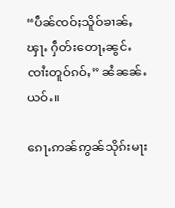“ပဵၼ်ၸဝ်ႈသိူဝ်ၶၢၼ်ႇၾႃႉ ႁဵတ်းတေႃႇၼွင်ႉၸၢႆးတူဝ်ၵဝ်ႇ” ၼႆၼၼ်ႉယဝ်ႉ။

ၵေႃႉဢၼ်ဢွၼ်သိုၵ်းမႃး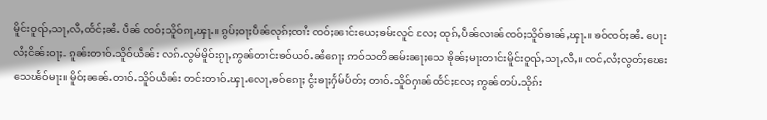မိူင်းဝူၺ်ႇသႃႇလီႇထႅင်ႈၼႆႉ ပဵၼ် ၸဝ်ႈသိူဝ်ၵႃႇၾႃႉ။ ၵွပ်ႈဝႃႈပဵၼ်လုၵ်ႈၸၢႆး ၸဝ်ႈၼၢင်းယေႈၶမ်းလူင် လႄႈ ထုၵ်ႇပဵၼ်လၢၼ်ၸဝ်ႈသိူဝ်ၶၢၼ်ႇၾႃႉ။ ၶဝ်ၸဝ်ႈၼႆႉ ပေႃးလႆႈငိၼ်းဝႃႈ- ၵူၼ်းတၢဝ်ႉသိူဝ်ယဵၼ်း လၵ်ႉလွမ်မိူဝ်းၵႂႃႇဢွၼ်တၢင်းၶဝ်ယဝ်ႉၼႆၵေႃႈ ဢဝ်သတိၼမ်းၼႃႈသေ ၶိုၼ်ႈမႃးတၢင်းမိူင်းဝူၺ်ႇသႃႇလီႇ။ ၸင်ႇလႆႈလွတ်ႈၽေးသေၽႅဝ်မႃး။ မိူဝ်ႈၼၼ်ႉတၢဝ်ႉသိူဝ်ယဵၼ်း တင်းတၢဝ်ႉၾႃႉလေႃႇၶဝ်ၵေႃႈ ငွႆးၶႃႈႁႅမ်ပႅတ်ႈ တၢဝ်ႉသိူဝ်ႁၢၼ်ထႅင်ႈလႄႈ ဢွၼ်တပ်ႉသိုၵ်း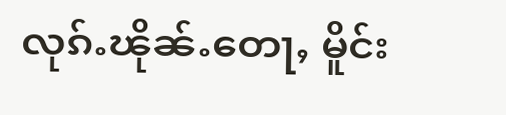လုၵ်ႉၽိုၼ်ႉတေႃႇ မိူင်း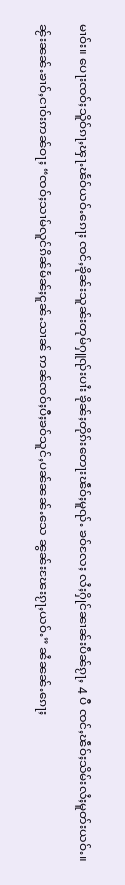မၢဝ်း။ ပေႃးၸဝ်ႈသိူဝ်ၵႃႇၾႃႉၽႅဝ်ယဝ်ႉၵေႃႈ ၸင်ႇၶိုၼ်းသူၼ်းတုမ်ႁူၺ်းပၢႆး ၶိုၼ်ႈတိုၵ်းတေႃးၽဵဝ်ႈမူၺ်ႉ ၶဝ်လႄႈ လႆႈႁိုင်ၼၢၼ်းပဵၼ်ၵႂႃႇ 4 ပီ ၸင်ႇၽဵဝ်ႈသိမ်းလႆႈမူတ်းယဝ်ႉ။

ၼႂ်းၼၼ်ႉၶၢဝ်ႇငၢဝ်းဢၼ်ဝႃႈ “ၸဝ်ႈသၢမ်လူင်ၵိၼ်မႅၼ်ႈငူၼ်ႉသၢၼ် ဢၼ်ၸဝ်ႈပီႈၶဝ်သူင်ႇပၼ်ၼၼ်ႉသေ ၼွၼ်းၽႄးၵႂႃႇယဝ်ႉ” ၼႆၼၼ်ႉၵေႃႈ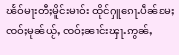ၽႅဝ်မႃးတီႈမိူင်းမၢဝ်း ထိုင်ႁူၵေႃႉပဵၼ်မႄႈၸဝ်ႈမုၼ်ယႂ်ႇ ၸဝ်ႈၼၢင်းၾႃႉဢွၼ်ႇ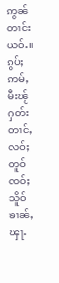ဢွၼ်တၢင်းယဝ်ႉ။ ၵွပ်ႈဢမ်ႇမီးၽႂ်ႁတ်းတၢင်ႇလဝ်ႈတူဝ်ၸဝ်ႈ သိူဝ်ၶၢၼ်ႇၾႃႉ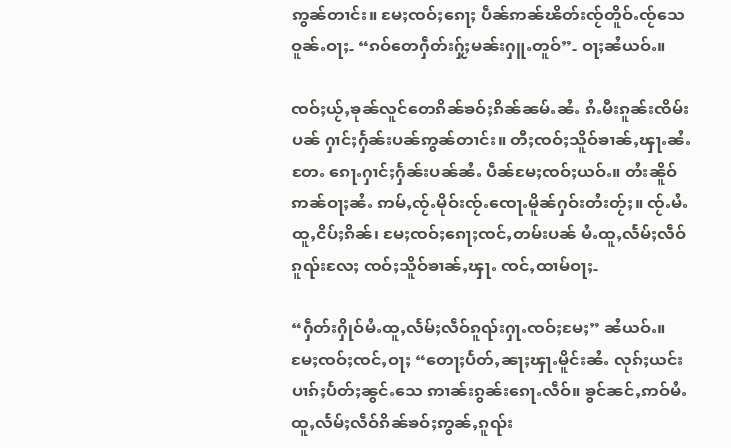ဢွၼ်တၢင်း။ မႄႈၸဝ်ႈၵေႃႈ ပဵၼ်ဢၼ်ၽိတ်းၸႂ်တိူဝ်ႉၸႂ်သေ ဝူၼ်ႉဝႃႈ- “ၵဝ်တေႁဵတ်းႁႂ်ႈမၼ်းႁူႉတူဝ်”- ဝႃႈၼႆယဝ်ႉ။

ၸဝ်ႈယႂ်ႇၶုၼ်လူင်တေၵိၼ်ၶဝ်ႈၵိၼ်ၼမ်ႉၼႆႉ ၵႆႉမီးၵူၼ်းၸိမ်းပၼ် ႁၢင်ႈႁႅၼ်းပၼ်ဢွၼ်တၢင်း။ တီႈၸဝ်ႈသိူဝ်ၶၢၼ်ႇၾႃႉၼႆႉတႄႉ ၵေႃႉႁၢင်ႈႁႅၼ်းပၼ်ၼႆႉ ပဵၼ်မႄႈၸဝ်ႈယဝ်ႉ။ တႆးၼိူဝ်ဢၼ်ဝႃႈၼႆႉ ဢမ်ႇၸႂ်ႉမိုဝ်းၸႂ်ႉၸေႃႉမိူၼ်ႁဝ်းတႆးတႂ်ႈ။ ၸႂ်ႉမႆႉထူႇငိပ်ႈၵိၼ်၊ မႄႈၸဝ်ႈၵေႃႈၸင်ႇတမ်းပၼ် မႆႉထူႇလႅမ်ႈလဵဝ် ၵူၺ်းလႄႈ ၸဝ်ႈသိူဝ်ၶၢၼ်ႇၾႃႉ ၸင်ႇထၢမ်ဝႃႈ-

“ႁဵတ်းႁိုဝ်မႆႉထူႇလႅမ်ႈလဵဝ်ၵူၺ်းႁႃႉၸဝ်ႈမႄႈ” ၼႆယဝ်ႉ။ မႄႈၸဝ်ႈၸင်ႇဝႃႈ “တေႃႈပႅတ်ႇၼႃႈၾႃႉမိူင်းၼႆႉ လုၵ်ႈယင်းပၢၵ်ႈပႅတ်ႈၼွင်ႉသေ ဢၢၼ်းၵွၼ်းၵေႃႉလဵဝ်။ ၶွင်ၼင်ႇဢဝ်မႆႉထူႇလႅမ်ႈလဵဝ်ၵိၼ်ၶဝ်ႈဢွၼ်ႇၵူၺ်း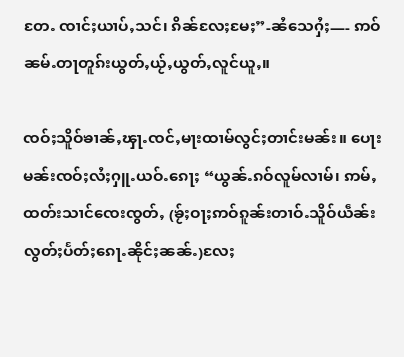တႄႉ ၸၢင်ႈယၢပ်ႇသင်၊ ၵိၼ်လႄႈမႄႈ”-ၼႆသေႁႆႈ—- ဢဝ်ၼမ်ႉတႃတူၵ်းယွတ်ႇယႂ်ႇယွတ်ႇလူင်ယူႇ။

ၸဝ်ႈသိူဝ်ၶၢၼ်ႇၾႃႉၸင်ႇမႃးထၢမ်လွင်ႈတၢင်းမၼ်း။ ပေႃးမၼ်းၸဝ်ႈလႆႈႁူႉယဝ်ႉၵေႃႈ “ယွၼ်ႉၵဝ်လူမ်လၢမ်၊ ဢမ်ႇထတ်းသၢင်ၸေးၸွတ်ႇ (ၶႂ်ႈဝႃႈဢဝ်ၵူၼ်းတၢဝ်ႉသိူဝ်ယဵၼ်း လွတ်ႈပႅတ်ႈၵေႃႉၼိုင်ႈၼၼ်ႉ)လႄႈ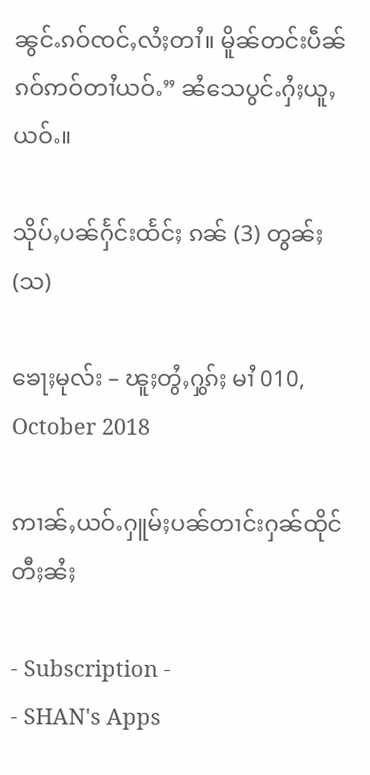ၼွင်ႉၵဝ်ၸင်ႇလႆႈတၢႆ။ မိူၼ်တင်းပဵၼ်ၵဝ်ဢဝ်တၢႆယဝ်ႉ” ၼႆသေပွင်ႉႁႆႈယူႇယဝ်ႉ။

သိုပ်ႇပၼ်ႁႅင်းထႅင်ႈ ၵၼ် (3) တွၼ်ႈ (သ)

ၶေႃႈမုလ်း – ၽူႈတွႆႇႁွၵ်ႈ မၢႆ 010, October 2018

ဢၢၼ်ႇယဝ်ႉႁူမ်ႈပၼ်တၢင်းႁၼ်ထိုင်တီႈၼႆႈ

- Subscription -
- SHAN's Apps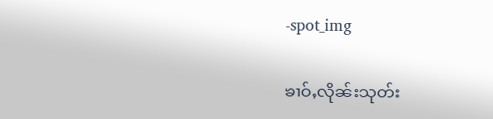-spot_img

ၶၢဝ်ႇလိုၼ်းသုတ်း